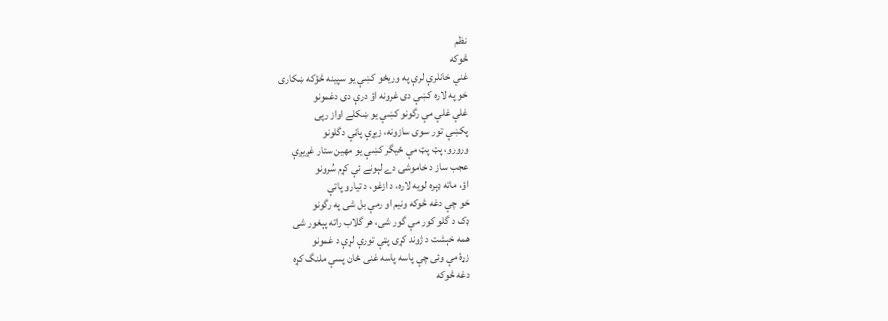نظم
څوکه
غني خانلرې لرې په وريځو کښې يو سپينه څؤکه ښکاری
خو په لاره کښې دی غرونه اؤ درې دی دغمونو
غلې غلې مې رگونو کښې يو ښکلے اواز رپی
پکښې تور سوی سازونه، زيړې پاڼې دگلونو
ورورو، پټ پټ مې ځيگر کښې يو مهين ستار غږيږې
عجب ساز د خاموشۍ دے لېونے ئې کړم سُرونو
اؤ، ماته ډېره لويه لاره، د ازغو، د تيارو پاتې
خو چې دغه څوکه ونيم او رمې بل شی په رگونو
ډک د گلو کور مې گور شی، هر گلاب راته پېغور شی
همه خېشت د ژوند کړی پټې تورې لړې د غمونو
زړۀ مې وئی چې پاسه پاسه غنی ځان پسې ملنگ کړه
دغه څوکه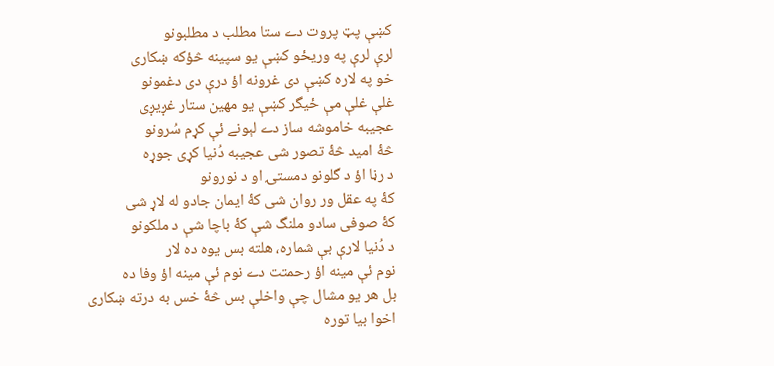کښې پټ پروت دے ستا مطلب د مطلبونو
لرې لرې په وريځو کښې يو سپينه څؤکه ښکاری
خو په لاره کښې دی غرونه اؤ درې دی دغمونو
غلې غلې مې ځيگر کښې يو مهين ستار غږيږی
عجيبه خاموشه ساز دے لېونے ئې کړم سُرونو
څۀ اميد څۀ تصور شی عجيبه دُنيا کړی جوړه
د رڼا اؤ د گلونو دمستۍ او د نورونو
کۀ په عقل ور روان شی کۀ ايمان جادو له لاړ شی
کۀ صوفی سادو ملنگ شې کۀ باچا شې د ملکونو
د دُنيا لارې بې شماره، هلته بس يوه ده لار
نوم ئې مينه اؤ رحمتت دے نوم ئې مينه اؤ وفا ده
بل هر يو مشال چې واخلې بس څۀ خس به درته ښکاری
اخوا بيا توره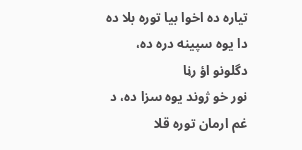تياره ده اخوا بيا توره بلا ده
دا يوه سپينه دره ده، دگلونو اؤ رڼا
نور خو ژوند يوه سزا ده، د غم ارمان توره قلا